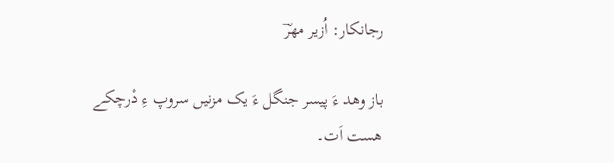رجانکار: اُزیر مھرؔ

باز وھد ءَ پیسر جنگل ءَ یک مزنیں سروپ ءِ دْرچکے ھست اَت۔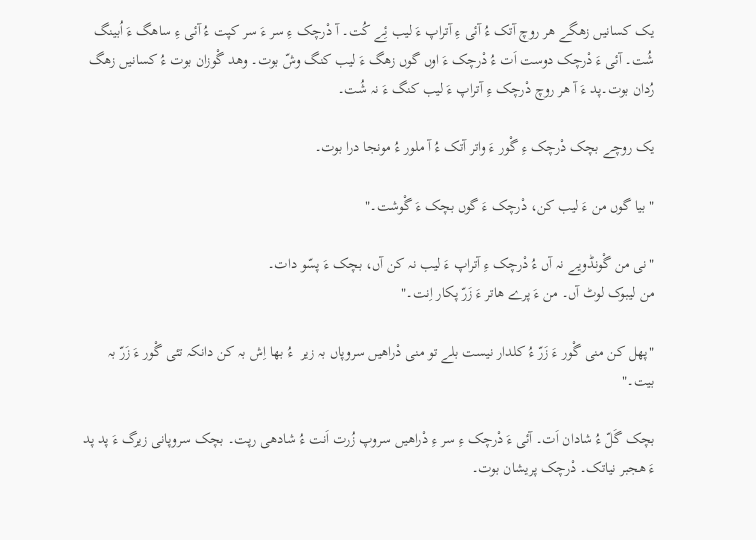یک کسانیں زھگے ھر روچ آتک ءُ آئی ءِ آتراپ ءَ لیب ئِے کُت۔ آ دْرچک ءِ سر ءَ سر کپت ءُ آئی ءِ ساھگ ءَ اُبینگ شُت۔ آئی ءَ دْرچک دوست اَت ءُ دْرچک ءَ اوں گوں زھگ ءَ لیب کنگ وشّ بوت۔ وھد گْوزان بوت ءُ کسانیں زھگ رُدان بوت۔پد ءَ آ ھر روچ دْرچک ءِ آتراپ ءَ لیب کنگ ءَ نہ شُت۔

یک روچے بچک دْرچک ءِ گْور ءَ واتر آتک ءُ آ ملور ءُ مونجا درا بوت۔

" بیا گوں من ءَ لیب کن، دْرچک ءَ گوں بچک ءَ گْوشت۔"

"نی من گْونڈویے نہ آں ءُ دْرچک ءِ آتراپ ءَ لیب نہ کن آں، بچک ءَ پسّو دات۔
من لیبوک لوٹ آں۔ من ءَ پرے ھاتر ءَ زَرّ پکار اِنت۔"

"پھل کن منی گْور ءَ زَرّ ءُ کلدار نیست بلے تو منی دْراھیں سروپاں بہ زیر  ءُ بھا اِش بہ کن دانکہ تئی گْور ءَ زَرّ بہ بیت۔"

بچک گَلّ ءُ شادان اَت۔ آئی ءَ دْرچک ءِ سر ءِ دْراھیں سروپ زُرت اَنت ءُ شادھی رپت۔ بچک سروپانی زیرگ ءَ پد پد ءَ ھجبر نیاتک۔ دْرچک پریشان بوت۔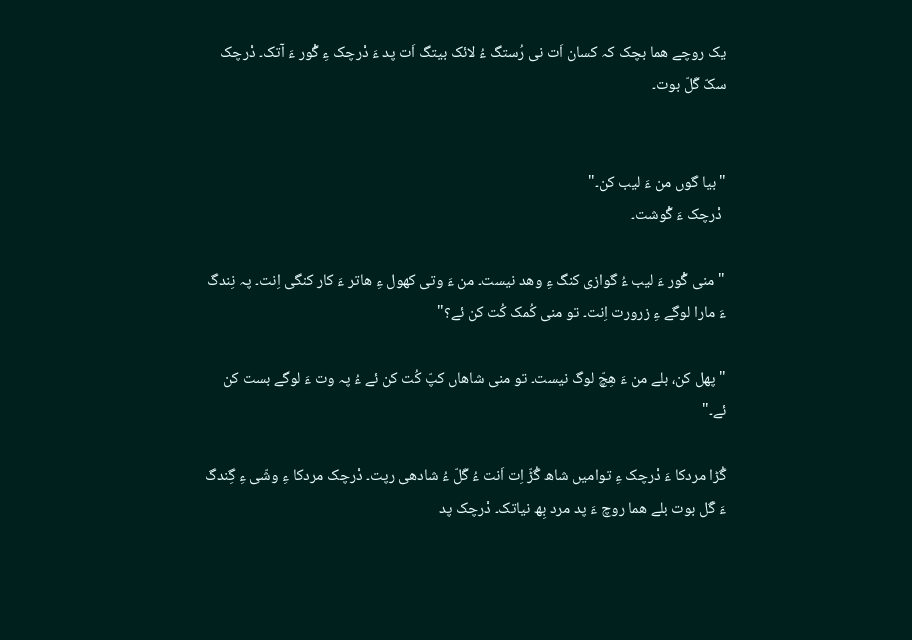یک روچے ھما بچک کہ کسان اَت نی رُستگ ءُ لائک بیتگ اَت پد ءَ دْرچک ءِ گْور ءَ آتک۔ دْرچک سکّ گَلّ بوت۔


"بیا گوں من ءَ لیب کن۔"
 دْرچک ءَ گْوشت۔

"منی گْور ءَ لیب ءُ گوازی کنگ ءِ وھد نیست۔ من ءَ وتی کھول ءِ ھاتر ءَ کار کنگی اِنت۔ پہ نِندگ ءَ مارا لوگے ءِ زرورت اِنت۔ تو منی کُمک کُت کن ئے؟"

"پھل کن، بلے من ءَ ھِچّ لوگ نیست۔ تو منی شاھاں کپّ کُت کن ئے ءُ پہ وت ءَ لوگے بست کن ئے۔"

گُڑا مردکا ءَ دْرچک ءِ توامیں شاھ گُڑّ اِت اَنت ءُ گَلّ ءُ شادھی رپت۔ دْرچک مردکا ءِ وشّی ءِ گِندگ ءَ گَل بوت بلے ھما روچ ءَ پد مرد بِھ نیاتک۔ دْرچک پد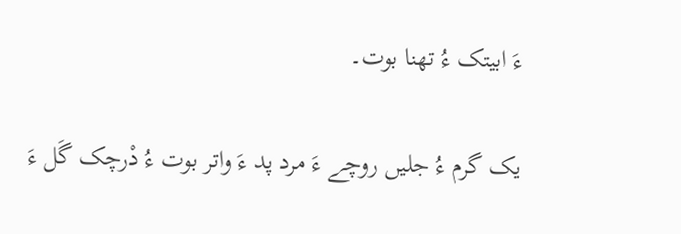ءَ ابیتک ءُ تھنا بوت۔

یک گرم ءُ جلیں روچے ءَ مرد پد ءَ واتر بوت ءُ دْرچک گَل ءَ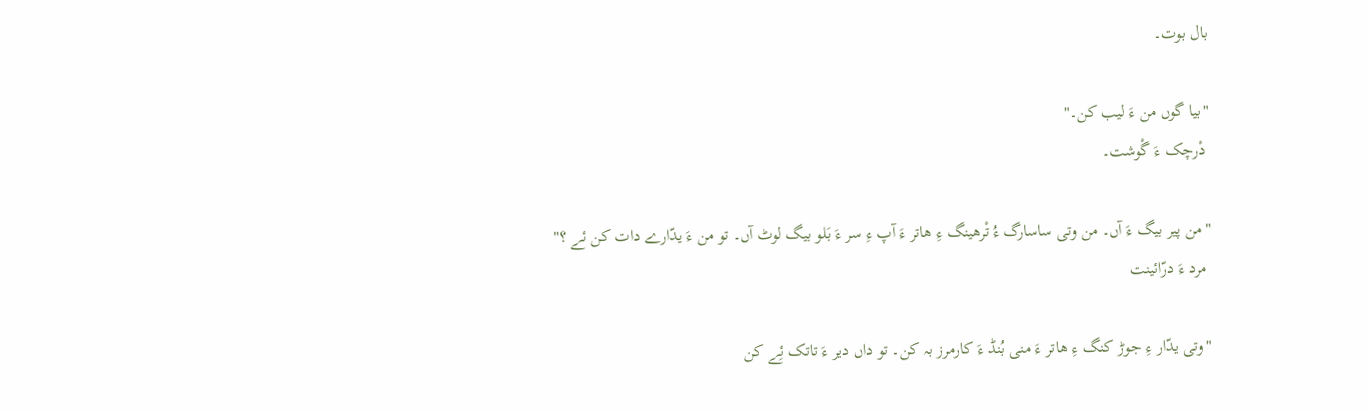بال بوت۔

"بیا گوں من ءَ لیب کن۔"
 دْرچک ءَ گْوشت۔

"من پیر بیگ ءَ آں۔ من وتی ساسارگ ءُ تْرھینگ ءِ ھاتر ءَ آپ ءِ سر ءَ بَلو بیگ لوٹ آں۔ تو من ءَ یدّارے دات کن ئے ؟"
 مرد ءَ درّائینت

"وتی یدّار ءِ جوڑ کنگ ءِ ھاتر ءَ منی بُنڈ ءَ کارمرز بہ کن۔ تو داں دیر ءَ تاتک ئِے کن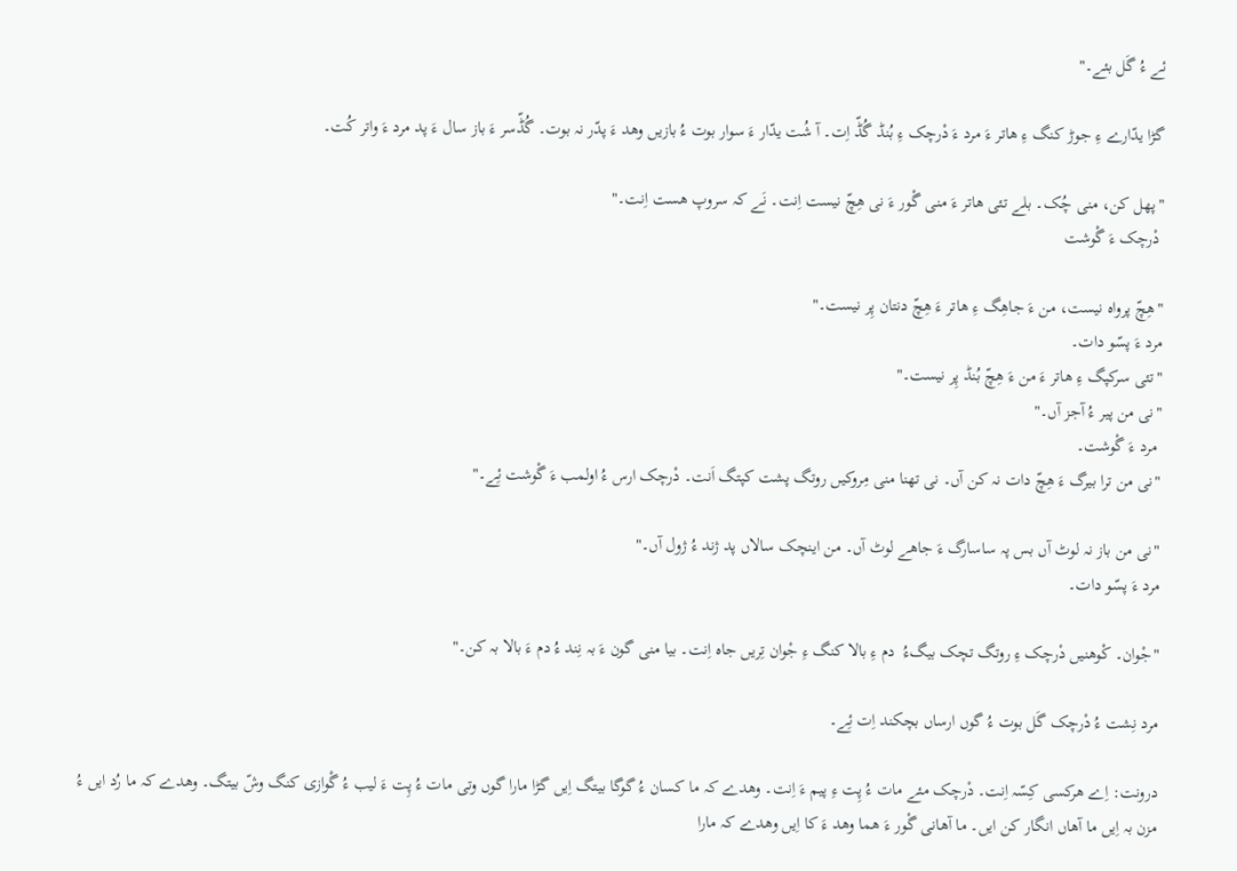ئے ءُ گَل بئے۔"

گڑا یدّارے ءِ جوڑ کنگ ءِ ھاتر ءَ مرد ءَ دْرچک ءِ بُنڈ گُڈّ اِت۔ آ شُت یدّار ءَ سوار بوت ءُ بازیں وھد ءَ پدّر نہ بوت۔ گُڈّسر ءَ باز سال ءَ پد مرد ءَ واتر کُت۔

"پھل کن، منی چُک۔ بلے تئی ھاتر ءَ منی گْور ءَ نی ھِچّ نیست اِنت۔ نَے کہ سروپ ھست اِنت۔"
 دْرچک ءَ گْوشت

"ھِچّ پرواہ نیست، من ءَ جاھِگ ءِ ھاتر ءَ ھِچّ دنتان پِر نیست۔"
مرد ءَ پسّو دات۔
"تئی سرکپگ ءِ ھاتر ءَ من ءَ ھِچّ بُنڈ پِر نیست۔"
"نی من پیر ءُ آجز آں۔"
 مرد ءَ گْوشت۔
"نی من ترا بیرگ ءَ ھِچّ دات نہ کن آں۔ نی تھنا منی مِروکیں روتگ پشت کپتگ اَنت۔ دْرچک ارس ءُ اولمب ءَ گْوشت ئِے۔"

"نی من باز نہ لوٹ آں بس پہ ساسارگ ءَ جاھے لوٹ آں۔ من اینچک سالاں پد ژند ءُ ژول آں۔"
مرد ءَ پسّو دات۔

"جْوان۔ کْوھنیں دْرچک ءِ روتگ تچک بیگءُ  دم ءِ بالا کنگ ءِ جْوان تِریں جاہ اِنت۔ بیا منی گون ءَ بہ نِند ءُ دم ءَ بالا بہ کن۔"

مرد نِشت ءُ دْرچک گَل بوت ءُ گوں ارساں بچکند اِت ئِے۔

درونت: اِے ھرکسی کِسّہ اِنت۔ دْرچک مئے مات ءُ پِت ءِ پیم ءَ اِنت۔ وھدے کہ ما کسان ءُ گوگا بیتگ اِیں گڑا مارا گوں وتی مات ءُ پِت ءَ لیب ءُ گْوازی کنگ وشّ بیتگ۔ وھدے کہ ما رُد ایں ءُ مزن بہ اِيں ما آھاں انگار کن ایں۔ ما آھانی گْور ءَ ھما وھد ءَ کا اِیں وھدے کہ مارا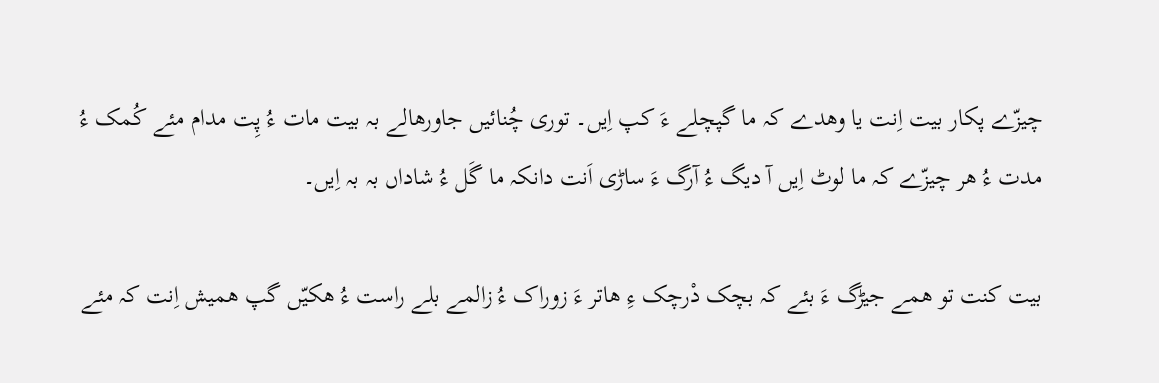چیزّے پکار بیت اِنت یا وھدے کہ ما گپچلے ءَ کپ اِیں۔ توری چُنائیں جاورھالے بہ بیت مات ءُ پِت مدام مئے کُمک ءُ مدت ءُ ھر چیزّے کہ ما لوٹ اِیں آ دیگ ءُ آرگ ءَ ساڑی اَنت دانکہ ما گَل ءُ شاداں بہ بہ اِیں۔

بیت کنت تو ھمے جیڑگ ءَ بئے کہ بچک دْرچک ءِ ھاتر ءَ زوراک ءُ زالمے بلے راست ءُ ھکیّں گپ ھمیش اِنت کہ مئے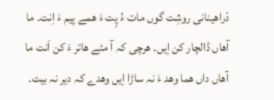دْراھینانی روشِت گوں مات ءُ پِت ءَ ھمے پیم ءَ اِنت۔ ما آھاں ڈالچار کن اِيں۔ ھرچی کہ آ مئے ھاتر ءَ کن اَنت ما آھاں داں ھما وھد ءَ نہ ساڑا اِیں وھدے کہ دیر نہ بیت۔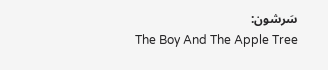سَرشون:
The Boy And The Apple Tree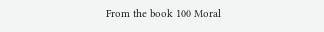From the book 100 Moral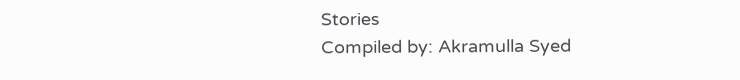Stories
Compiled by: Akramulla Syed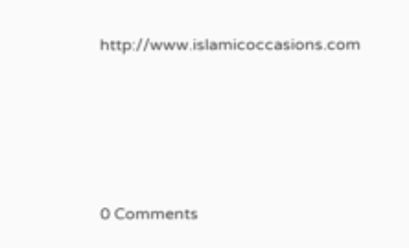http://www.islamicoccasions.com







0 Comments